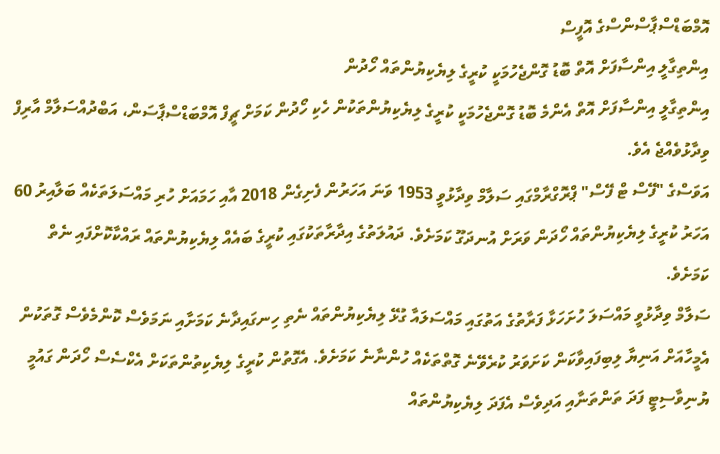އޮމްބަޑްސްޕާސްންސްގެ އޮފީސް
އިންތިގާލީ އިންސާފަށް އޮތް ބޮޑު ގޮންޖެހުމަކީ ކުރީގެ ލިޔެކިޔުންތައް ހޯދުން
އިންތިގާލީ އިންސާފަށް އޮތް އެންމެ ބޮޑު ގޮންޖެހުމަކީ ކުރީގެ ލިޔެކިޔުންތަކުން ހެކި ހޯދުން ކަމަށް ޗީފް އޮމްބަޑްސްޕާސަން، އަބްދުއްސަލާމް އާރިފް ވިދާޅުވެއްޖެ އެވެ.
އަވަސްގެ "ފޭސް ޓް ފޭސް" ޕްރޮގްރާމްގައި ސަލާމް ވިދާޅުވީ 1953 ވަނަ އަހަރުން ފެށިގެން 2018 އާއި ހަމައަށް ހުރި މައްސަލަތަކެއް ބަލާއިރު 60 އަހަރު ކުރީގެ ލިޔެކިޔުންތައް ހޯދަން ވަރަށް އުނދަގޫ ކަމަށެވެ. ދައުލަތުގެ އިދާރާތަކުގައި ކުރީގެ ބައެއް ލިޔެކިޔުންތައް ރައްކާކޮށްފައި ނެތް ކަމަށެވެ.
ސަލާމް ވިދާޅުވީ މައްސަލަ ހުށަހަޅާ ފަރާތުގެ އަތުގައި މައްސަލައާ ގުޅޭ ލިޔެކިޔުންތައް ނެތި ހިނގައިދާނެ ކަމަށާއި ނަމަވެސް ކޮންމެވެސް ގޮތަކުން އެމީހާއަށް އަނިޔާ ލިބިފައިވާކަން ކަށަވަރު ކުރެވޭނެ ގޮތްތަކެއް ހުންނާނެ ކަމަށެވެ. އެގޮތުން ކުރީގެ ލިޔެކިތުންތަކަށް އެކްސެސް ހޯދަން ގައުމީ ޔުނިވާސިޓީ ފަދަ ތަންތަނާއި އަދިވެސް އެފަދަ ލިޔެކިޔުންތައް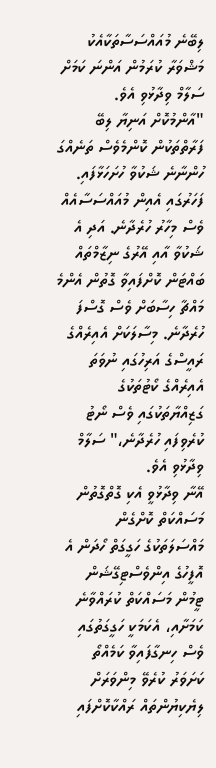ލިބޭނެ މުއައްސަސާތަކާއެކު މަޝްވަރާ ކުރަމުން އަންނަ ކަމަށް ސަލާމް ވިދާޅުވި އެވެ.
"އާންމުކޮށް އަނިޔާ ލިބޭ ފަރާތްތަކުން ކޮންމެވެސް ތަނެއްގަ ހުންނާނެ ޝަކުވާ ހުށަހަޅާފައި. ފަހަރުގައި އެއިން މުއައްސަސާއެއް ވެސް މިހާރު ހުރެދާނެ. އަދި އެ ޝަކުވާ އާއި އޭރުގެ ނިޒާމްތައް ބައްޓަން ކޮށްފައިވާ ގޮތުން އެންމެ މައްޗާ ހިސާބަށް ވެސް ގޮސްފަ ހުރެދާނެ. މިސާލަކަށް އެއިރެއްގެ ރައީސްގެ އަރިހުގައި ނުވަތަ އެއިރެއްގެ ކޯޓުތަކުގެ ގަޒިއްޔާތަކުގައި ވެސް ނޯޓު ކުރެވިފައި ހުރެދާނެ،" ސަލާމް ވިދާޅުވި އެވެ.
އޭނާ ވިދާޅުވީ އެކި ގޮތްގޮތުން މަސައްކަތް ކޮށްގެން މައްސަލަތަކުގެ ހަގީގަތް ހޯދަން އެ އޮފީހުގެ އިންވެސްޓިގޭޝަން ޓީމުން މަސައްކަތް ކުރައްވާނެ ކަމަށާއި، އެކަމަކީ ހަގީގަތުގައި ވެސް ހިނގާފައިވާ ކަމެއްތޯ ކަށަވަރު ކުރެވޭ މިންވަރަށް ލިޔެކިޔުންތައް ރައްކާކޮށްފައި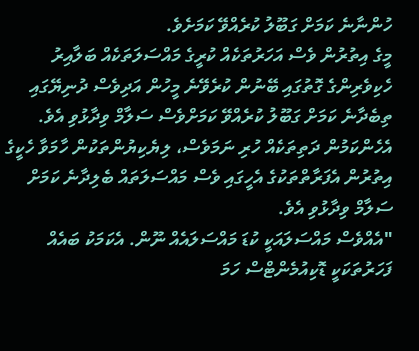ހުންނާނެ ކަމަށް ގަބޫލު ކުރެއްވޭ ކަމަށެވެ.
މީގެ އިތުރުން ވެސް އަހަރުތަކެއް ކުރީގެ މައްސަލަތަކެއް ބަލާއިރު ހެކިވެރިންގެ ގޮތުގައި ބޭނުން ކުރެވޭނެ މީހުން އަދިވެސް ދުނިޔޭގައި ތިބެދާނެ ކަމަށް ގަބޫލު ކުރެއްވޭ ކަމަށްވެސް ސަލާމް ވިދާޅުވި އެވެ. އެހެންކަމުން ދަތިތަކެއް ހުރި ނަމަވެސް، ލިޔެކިޔުންތަކުން ހާމަވާ ހެކީގެ އިތުރުން އެފަރާތްތަކުގެ އެހީގައި ވެސް މައްސަލަތައް ބެލިދާނެ ކަމަށް ސަލާމް ވިދާޅުވި އެވެ.
"އެއްވެސް މައްސަލައަކީ ކުޑަ މައްސަލައެއް ނޫން. އެކަމަކު ބައެއް ފަހަރުތަކަކީ ޑޮކިއުމެންޓްސް ހަމަ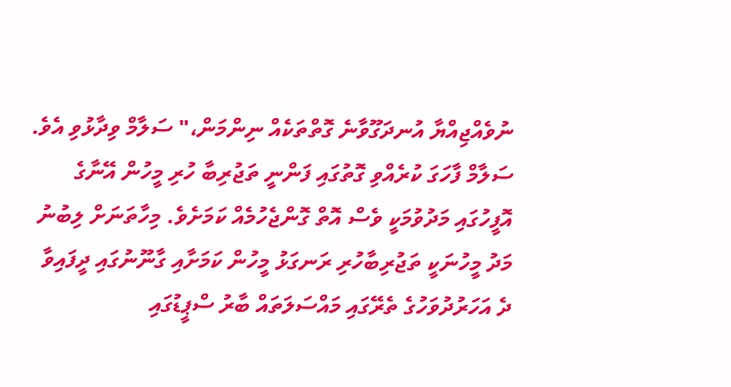ނުވެއްޖިއްޔާ އުނދަގޫވާނެ ގޮތްތަކެއް ނިންމަން،" ސަލާމް ވިދާޅުވި އެވެ.
ސަލާމް ފާހަގަ ކުރެއްވި ގޮތުގައި ފަންނީ ތަޖުރިބާ ހުރި މީހުން އޭނާގެ އޮފީހުގައި މަދުވުމަކީ ވެސް އޮތް ގޮންޖެހުމެއް ކަމަށެވެ. މިހާތަނަށް ލިބުނު މަދު މީހުނަކީ ތަޖުރިބާހުރި ރަނގަޅު މީހުން ކަމަށާއި ގާނޫނުގައި ދީފައިވާ ދެ އަހަރުދުވަހުގެ ތެރޭގައި މައްސަލަތައް ބާރު ސްޕީޑުގައި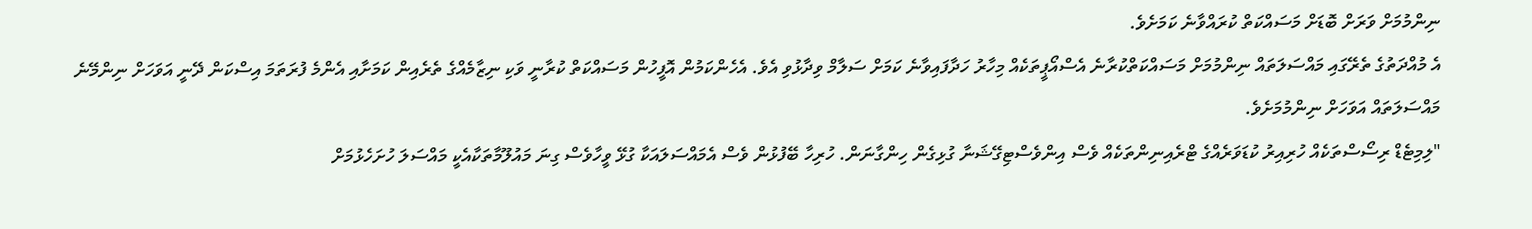ނިންމުމަށް ވަރަށް ބޮޑަށް މަސައްކަތް ކުރައްވާނެ ކަމަށެވެ.
އެ މުއްދަތުގެ ތެރޭގައި މައްސަލަތައް ނިންމުމަށް މަސައްކަތްކުރާނެ އެސްއޯޕީތަކެއް މިހާރު ހަދާފައިވާނެ ކަމަށް ސަލާމް ވިދާޅުވި އެވެ. އެހެންކަމުން އޮފީހުން މަސައްކަތް ކުރާނީ ވަކި ނިޒާމެއްގެ ތެރެއިން ކަމަށާއި އެންމެ ފުރަތަމަ އިސްކަން ދޭނީ އަވަހަށް ނިންމޭނެ މައްސަލަތައް އަވަހަށް ނިންމުމަށެވެ.
"ލިމިޓެޑް ރިސޯސްތަކެއް ހުރިއިރު ކުޑަވަރެއްގެ ޓްރެއިނިންތަކެއް ވެސް އިންވެސްޓިގޭޝަނާ ގުޅިގެން ހިންގާނަން. ހުރިހާ ބޭފުޅުން ވެސް އެމައްސަލައަކާ ގުޅޭ ވީހާވެސް ގިނަ މައުލޫމާތަކާއެކީ މައްސަލަ ހުށަހެޅުމަށް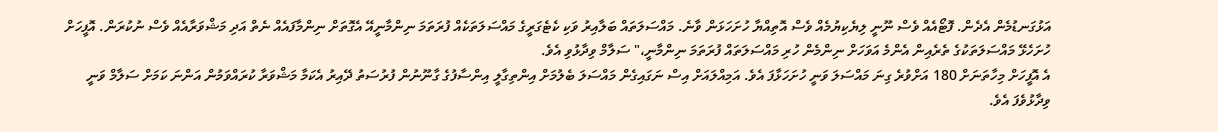އަޅުގަނޑުމެން އެދެން. ފޮޓޯއެއް ވެސް ނޫނީ ލިޔެކިޔުމެއް ވެސް އޮތިއްޔާ ހުށަހަޅަން ވާނެ. މައްސަލަތައް ބަލާއިރު ވަކި ކެޓެގަރީގެ މައްސަލަތަކެއް ފުރަތަމަ ނިންމާނީއޭ އެގޮތަށް ނިންމާފައެއް ނެތް އަދި މަޝްވަރާއެއް ވެސް ނުކުރަން. އޮފީހަށް ހުށަހެޅޭ މައްސަލަތަކުގެ ތެރެއިން އެންމެ އަވަހަށް ނިންމެން ހުރި މައްސަލަތައް ފުރަތަމަ ނިންމާނީ،" ސަލާމް ވިދާޅުވި އެވެ.
އެ އޮފީހަށް މިހާތަނަށް 180 އަށްވުރެ ގިނަ މައްސަލަ ވަނީ ހުށަހަޅާފަ އެވެ. އަމިއްލައަށް އިސް ނަގައިގެން މައްސަލަ ބެލުމަށް އިންތިގާލީ އިންސާފުގެ ގާނޫނުން ފުރުސަތު ދޭއިރު އެކަމާ މަޝްވަރާ ކުރައްވަމުން އަންނަ ކަމަށް ސަލާމް ވަނީ ވިދާޅުވެފަ އެވެ.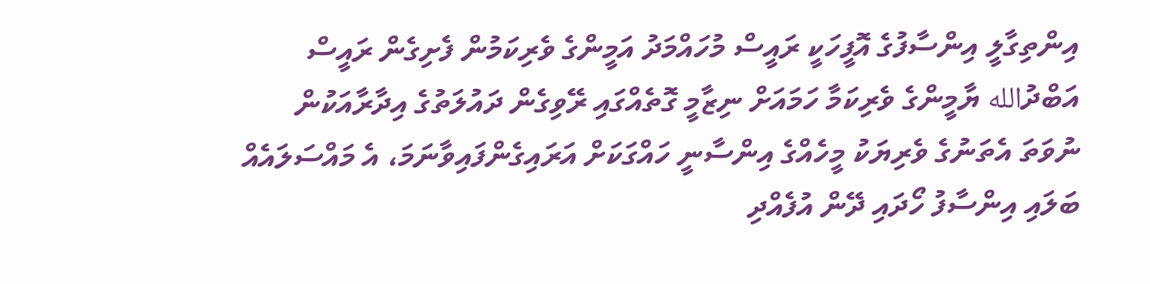އިންތިގާލީ އިންސާފުގެ އޮފީހަކީ ރައީސް މުހައްމަދު އަމީންގެ ވެރިކަމުން ފެށިގެން ރައީސް އަބްދުالله ޔާމީންގެ ވެރިކަމާ ހަމައަށް ނިޒާމީ ގޮތެއްގައި ރޭވިގެން ދައުލަތުގެ އިދާރާއަކުން ނުވަތަ އެތަނުގެ ވެރިޔަކު މީހެއްގެ އިންސާނީ ހައްގަކަށް އަރައިގެންފައިވާނަމަ، އެ މައްސަލައެއް ބަލައި އިންސާފު ހޯދައި ދޭން އުފެއްދި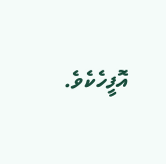އޮފީހެކެވެ.